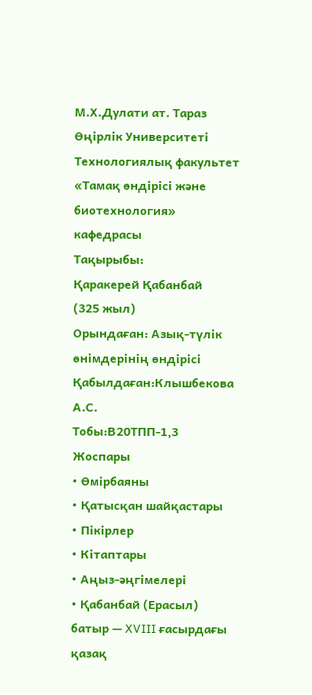М.Х.Дулати ат. Тараз Өңірлік Университеті
Технологиялық факультет
«Тамақ өндірісі және биотехнология» кафедрасы
Тақырыбы:
Қаракерей Қабанбай
(325 жыл)
Орындаған: Азық-түлік өнімдерінің өндірісі
Қабылдаған:Клышбекова А.С.
Тобы:В20ТПП-1,3
Жоспары
• Өмірбаяны
• Қатысқан шайқастары
• Пікірлер
• Кітаптары
• Аңыз-әңгімелері
• Қабанбай (Ерасыл) батыр — XVIII ғасырдағы қазақ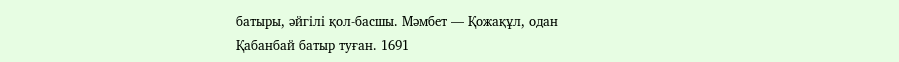батыры, әйгілі қол-басшы. Мәмбет — Қожақұл, одан
Қабанбай батыр туған. 1691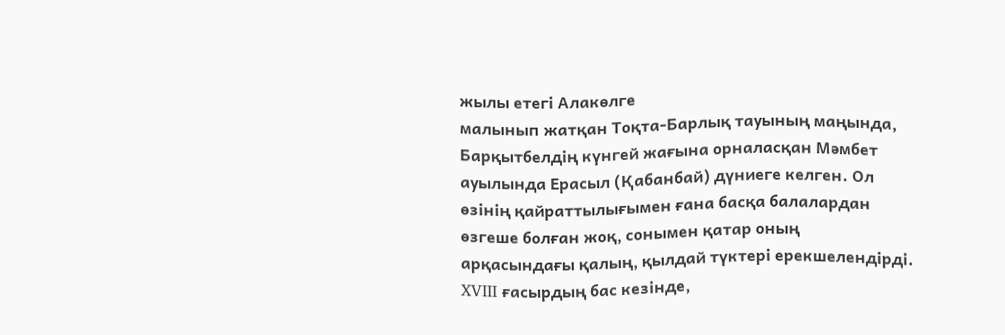жылы етегі Алакөлге
малынып жатқан Тоқта-Барлық тауының маңында,
Барқытбелдің күнгей жағына орналасқан Мәмбет
ауылында Ерасыл (Қабанбай) дүниеге келген. Ол
өзінің қайраттылығымен ғана басқа балалардан
өзгеше болған жоқ, сонымен қатар оның
арқасындағы қалың, қылдай түктері ерекшелендірді.
XVIII ғасырдың бас кезінде,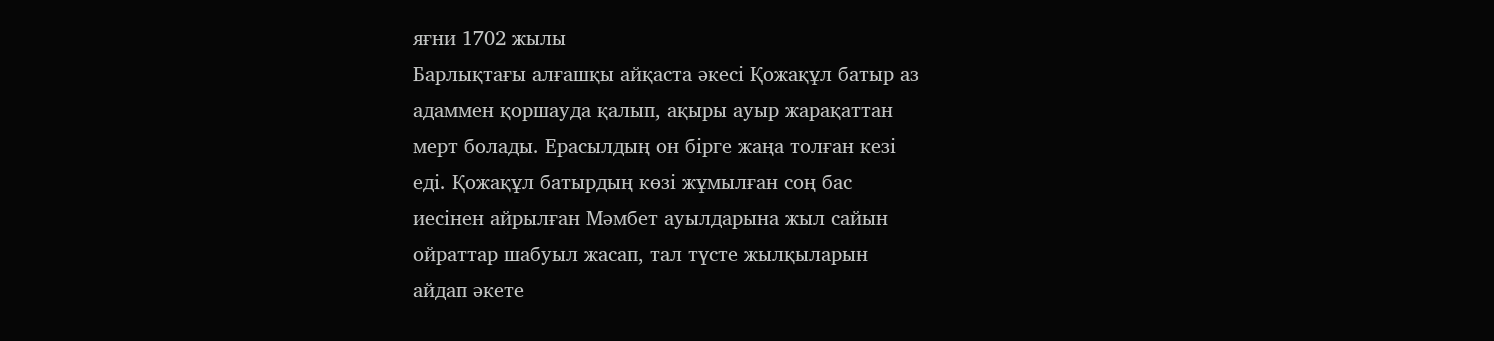яғни 1702 жылы
Барлықтағы алғашқы айқаста әкесі Қожақұл батыр аз
адаммен қоршауда қалып, ақыры ауыр жарақаттан
мерт болады. Ерасылдың он бірге жаңа толған кезі
еді. Қожақұл батырдың көзі жұмылған соң бас
иесінен айрылған Мәмбет ауылдарына жыл сайын
ойраттар шабуыл жасап, тал түсте жылқыларын
айдап әкете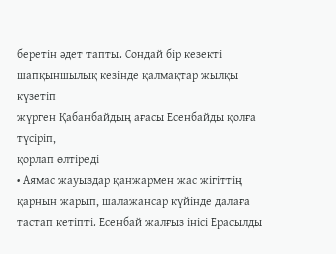беретін әдет тапты. Сондай бір кезекті
шапқыншылық кезінде қалмақтар жылқы күзетіп
жүрген Қабанбайдың ағасы Есенбайды қолға түсіріп,
қорлап өлтіреді
• Аямас жауыздар қанжармен жас жігіттің
қарнын жарып, шалажансар күйінде далаға
тастап кетіпті. Есенбай жалғыз інісі Ерасылды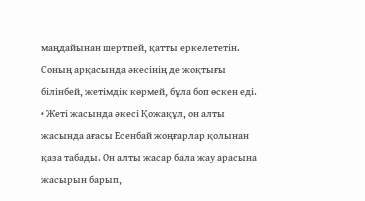маңдайынан шертпей, қатты еркелететін.
Соның арқасында әкесінің де жоқтығы
білінбей, жетімдік көрмей, бұла боп өскен еді.
• Жеті жасында әкесі Қожақұл, он алты
жасында ағасы Есенбай жоңғарлар қолынан
қаза табады. Он алты жасар бала жау арасына
жасырын барып,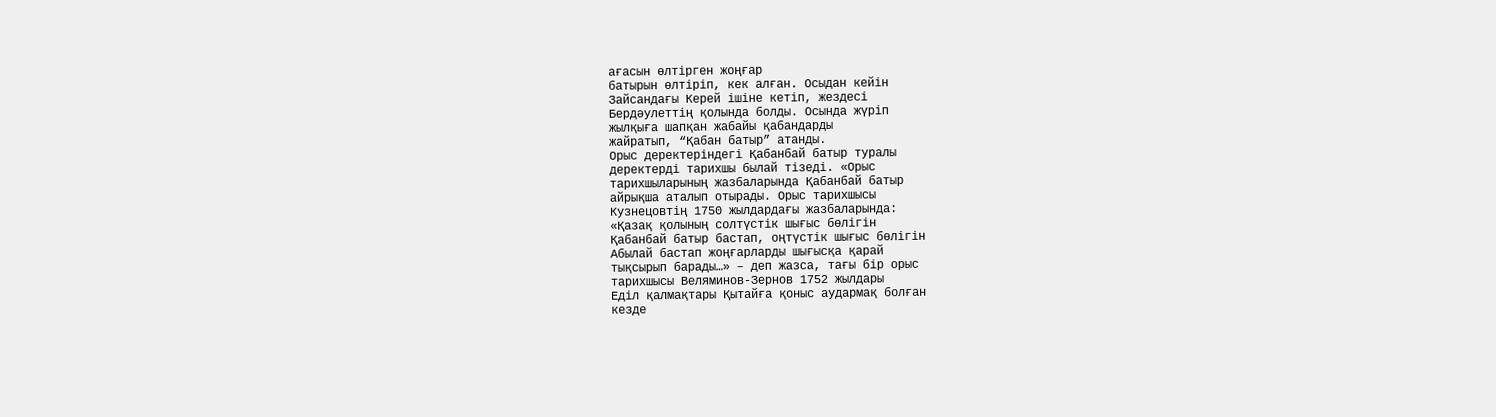ағасын өлтірген жоңғар
батырын өлтіріп, кек алған. Осыдан кейін
Зайсандағы Керей ішіне кетіп, жездесі
Бердәулеттің қолында болды. Осында жүріп
жылқыға шапқан жабайы қабандарды
жайратып, “Қабан батыр” атанды.
Орыс деректеріндегі Қабанбай батыр туралы
деректерді тарихшы былай тізеді. «Орыс
тарихшыларының жазбаларында Қабанбай батыр
айрықша аталып отырады. Орыс тарихшысы
Кузнецовтің 1750 жылдардағы жазбаларында:
«Қазақ қолының солтүстік шығыс бөлігін
Қабанбай батыр бастап, оңтүстік шығыс бөлігін
Абылай бастап жоңғарларды шығысқа қарай
тықсырып барады…» – деп жазса, тағы бір орыс
тарихшысы Веляминов-Зернов 1752 жылдары
Еділ қалмақтары Қытайға қоныс аудармақ болған
кезде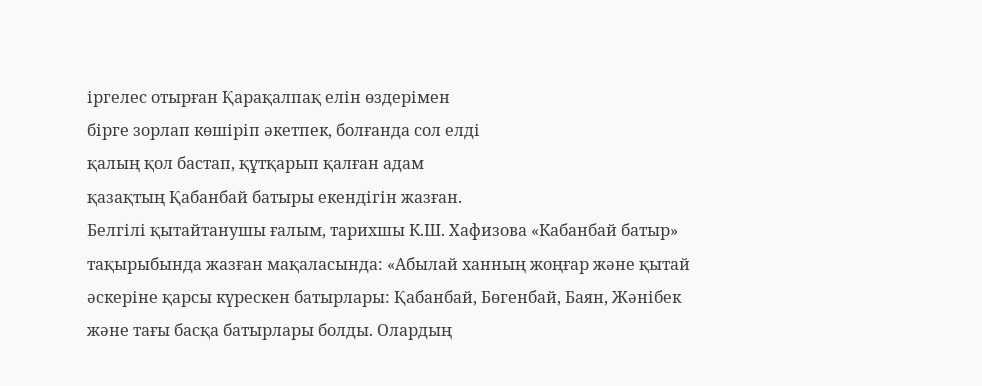іргелес отырған Қарақалпақ елін өздерімен
бірге зорлап көшіріп әкетпек, болғанда сол елді
қалың қол бастап, құтқарып қалған адам
қазақтың Қабанбай батыры екендігін жазған.
Белгілі қытайтанушы ғалым, тарихшы К.Ш. Хафизова «Кабанбай батыр»
тақырыбында жазған мақаласында: «Абылай ханның жоңғар және қытай
әскеріне қарсы күрескен батырлары: Қабанбай, Бөгенбай, Баян, Жәнібек
және тағы басқа батырлары болды. Олардың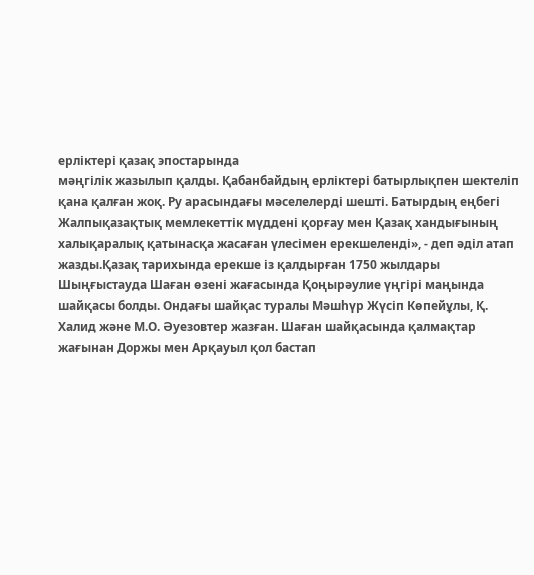ерліктері қазақ эпостарында
мәңгілік жазылып қалды. Қабанбайдың ерліктері батырлықпен шектеліп
қана қалған жоқ. Ру арасындағы мәселелерді шешті. Батырдың еңбегі
Жалпықазақтық мемлекеттік мүддені қорғау мен Қазақ хандығының
халықаралық қатынасқа жасаған үлесімен ерекшеленді», - деп әділ атап
жазды.Қазақ тарихында ерекше із қалдырған 1750 жылдары
Шыңғыстауда Шаған өзені жағасында Қоңырәулие үңгірі маңында
шайқасы болды. Ондағы шайқас туралы Мәшһүр Жүсіп Көпейұлы, Қ.
Халид және М.О. Әуезовтер жазған. Шаған шайқасында қалмақтар
жағынан Доржы мен Арқауыл қол бастап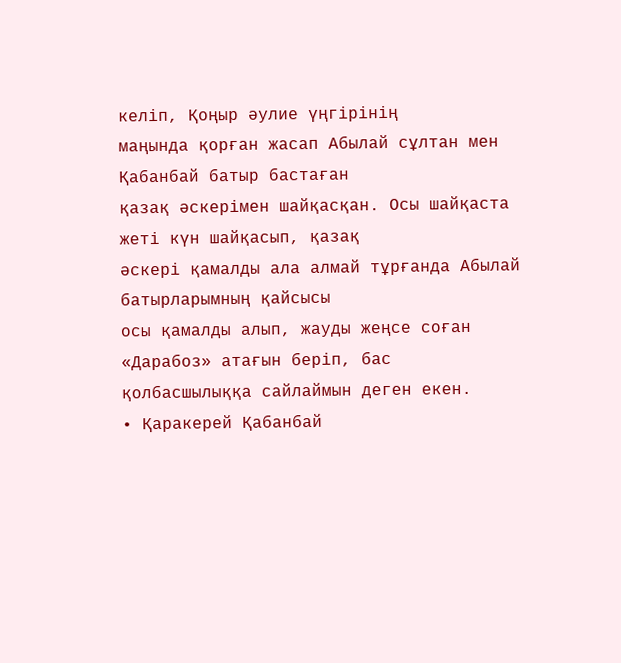келіп, Қоңыр әулие үңгірінің
маңында қорған жасап Абылай сұлтан мен Қабанбай батыр бастаған
қазақ әскерімен шайқасқан. Осы шайқаста жеті күн шайқасып, қазақ
әскері қамалды ала алмай тұрғанда Абылай батырларымның қайсысы
осы қамалды алып, жауды жеңсе соған «Дарабоз» атағын беріп, бас
қолбасшылыққа сайлаймын деген екен.
• Қаракерей Қабанбай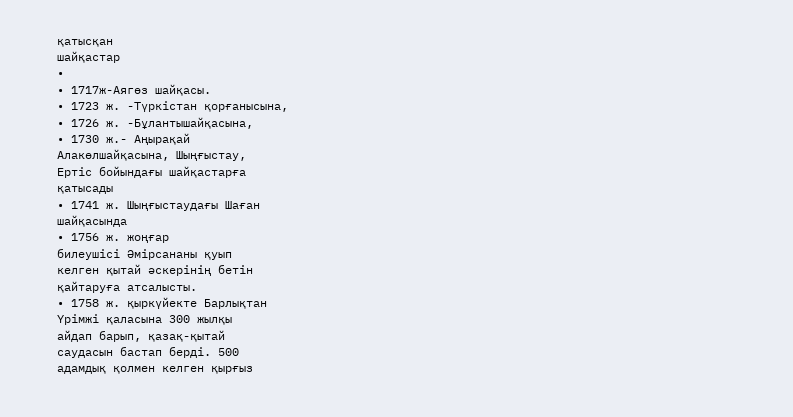қатысқан
шайқастар
•
• 1717ж-Аягөз шайқасы.
• 1723 ж. -Түркістан қорғанысына,
• 1726 ж. -Бұлантышайқасына,
• 1730 ж.- Аңырақай
Алакөлшайқасына, Шыңғыстау,
Ертіс бойындағы шайқастарға
қатысады
• 1741 ж. Шыңғыстаудағы Шаған
шайқасында
• 1756 ж. жоңғар
билеушісі Әмірсананы қуып
келген қытай әскерінің бетін
қайтаруға атсалысты.
• 1758 ж. қыркүйекте Барлықтан
Үрімжі қаласына 300 жылқы
айдап барып, қазақ-қытай
саудасын бастап берді. 500
адамдық қолмен келген қырғыз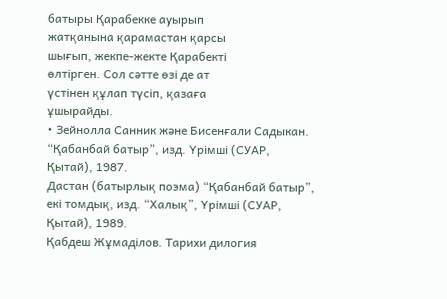батыры Қарабекке ауырып
жатқанына қарамастан қарсы
шығып, жекпе-жекте Қарабекті
өлтірген. Сол сәтте өзі де ат
үстінен құлап түсіп, қазаға
ұшырайды.
• Зейнолла Санник және Бисенғали Садыкан.
“Қабанбай батыр”, изд. Үрімші (СУАР,
Қытай), 1987.
Дастан (батырлық поэма) “Қабанбай батыр”,
екі томдық, изд. “Халық”, Үрімші (СУАР,
Қытай), 1989.
Қабдеш Жұмаділов. Тарихи дилогия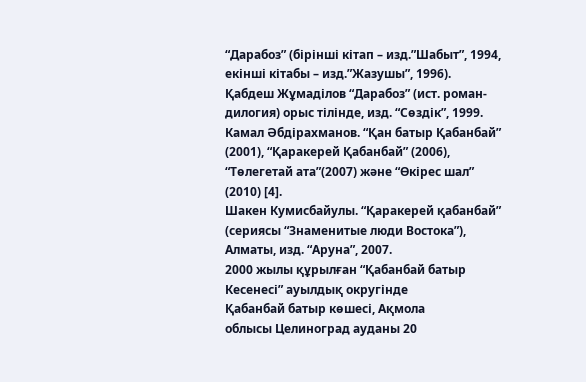“Дарабоз” (бірінші кітап – изд.”Шабыт”, 1994,
екінші кітабы – изд.”Жазушы”, 1996).
Қабдеш Жұмаділов “Дарабоз” (ист. роман-
дилогия) орыс тілінде, изд. “Сөздік”, 1999.
Камал Әбдірахманов. “Қан батыр Қабанбай”
(2001), “Қаракерей Қабанбай” (2006),
“Төлегетай ата”(2007) және “Өкірес шал”
(2010) [4].
Шакен Кумисбайулы. “Қаракерей қабанбай”
(сериясы “Знаменитые люди Востока”),
Алматы, изд. “Аруна”, 2007.
2000 жылы құрылған “Қабанбай батыр
Кесенесі” ауылдық округінде
Қабанбай батыр көшесі, Ақмола
облысы Целиноград ауданы 20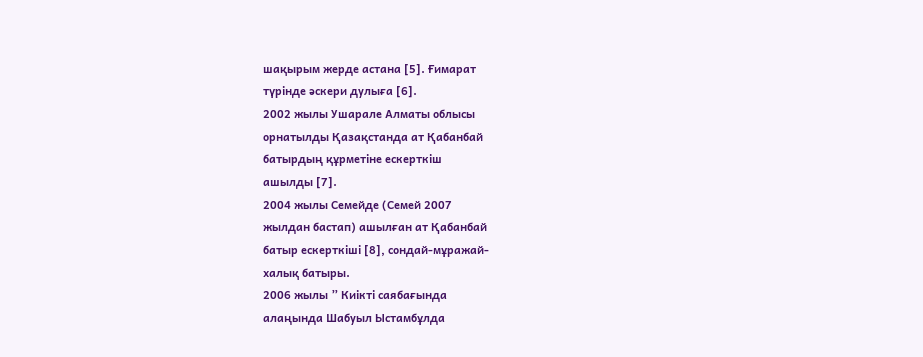шақырым жерде астана [5]. Ғимарат
түрінде әскери дулыға [6].
2002 жылы Ушарале Алматы облысы
орнатылды Қазақстанда ат Қабанбай
батырдың құрметіне ескерткіш
ашылды [7].
2004 жылы Семейде (Семей 2007
жылдан бастап) ашылған ат Қабанбай
батыр ескерткіші [8], сондай-мұражай-
халық батыры.
2006 жылы ” Киікті саябағында
алаңында Шабуыл Ыстамбұлда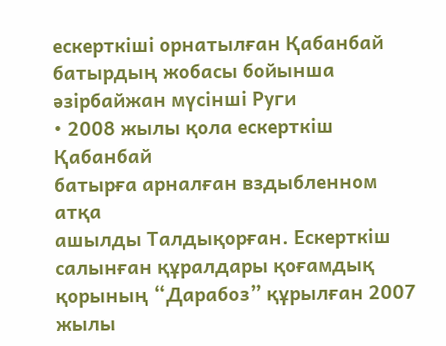ескерткіші орнатылған Қабанбай
батырдың жобасы бойынша
әзірбайжан мүсінші Руги
• 2008 жылы қола ескерткіш Қабанбай
батырға арналған вздыбленном атқа
ашылды Талдықорған. Ескерткіш
салынған құралдары қоғамдық
қорының “Дарабоз” құрылған 2007
жылы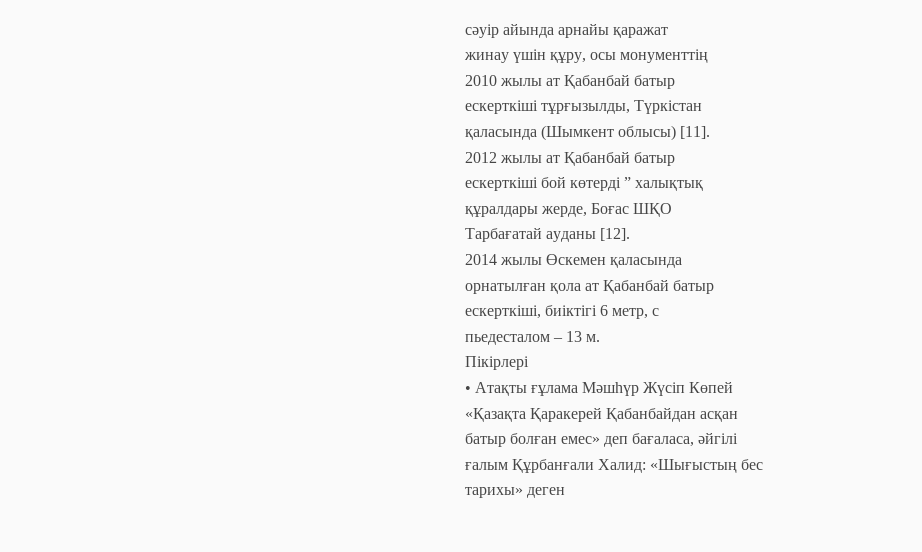сәуір айында арнайы қаражат
жинау үшін құру, осы монументтің
2010 жылы ат Қабанбай батыр
ескерткіші тұрғызылды, Түркістан
қаласында (Шымкент облысы) [11].
2012 жылы ат Қабанбай батыр
ескерткіші бой көтерді ” халықтық
құралдары жерде, Боғас ШҚО
Тарбағатай ауданы [12].
2014 жылы Өскемен қаласында
орнатылған қола ат Қабанбай батыр
ескерткіші, биіктігі 6 метр, с
пьедесталом – 13 м.
Пікірлері
• Атақты ғұлама Мәшһүр Жүсіп Көпей
«Қазақта Қаракерей Қабанбайдан асқан
батыр болған емес» деп бағаласа, әйгілі
ғалым Құрбанғали Халид: «Шығыстың бес
тарихы» деген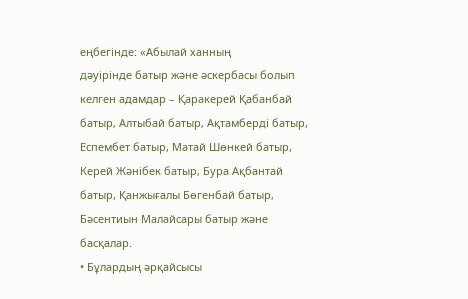еңбегінде: «Абылай ханның
дәуірінде батыр және әскербасы болып
келген адамдар – Қаракерей Қабанбай
батыр, Алтыбай батыр, Ақтамберді батыр,
Еспембет батыр, Матай Шөнкей батыр,
Керей Жәнібек батыр, Бура Ақбантай
батыр, Қанжығалы Бөгенбай батыр,
Бәсентиын Малайсары батыр және
басқалар.
• Бұлардың әрқайсысы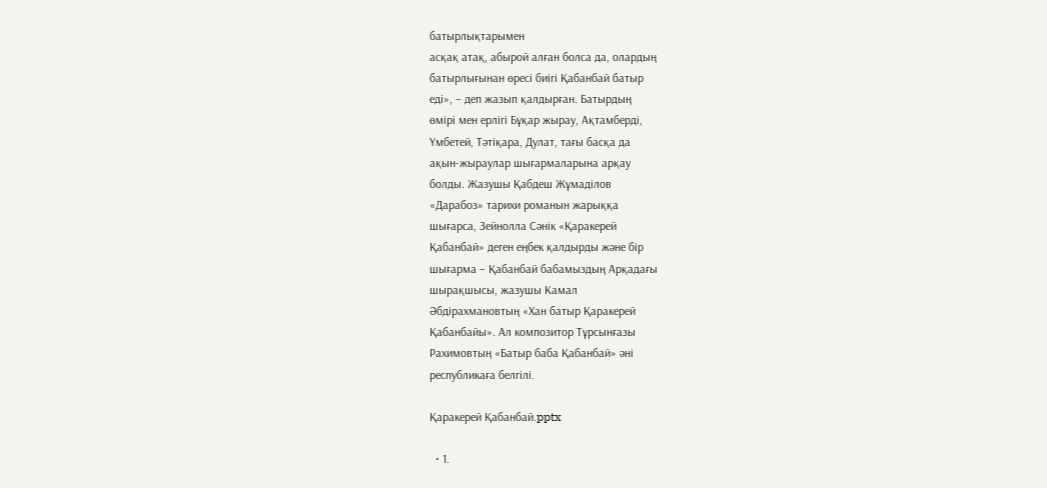батырлықтарымен
асқақ атақ, абырой алған болса да, олардың
батырлығынан өресі биігі Қабанбай батыр
еді», – деп жазып қалдырған. Батырдың
өмірі мен ерлігі Бұқар жырау, Ақтамберді,
Үмбетей, Тәтіқара, Дулат, тағы басқа да
ақын-жыраулар шығармаларына арқау
болды. Жазушы Қабдеш Жұмаділов
«Дарабоз» тарихи романын жарыққа
шығарса, Зейнолла Сәнік «Қаракерей
Қабанбай» деген еңбек қалдырды және бір
шығарма – Қабанбай бабамыздың Арқадағы
шырақшысы, жазушы Камал
Әбдірахмановтың «Хан батыр Қаракерей
Қабанбайы». Ал композитор Тұрсынғазы
Рахимовтың «Батыр баба Қабанбай» әні
республикаға белгілі.

Қаракерей Қабанбай.pptx

  • 1.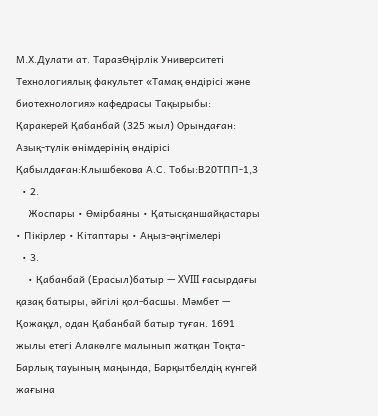М.Х.Дулати ат. ТаразӨңірлік Университеті Технологиялық факультет «Тамақ өндірісі және биотехнология» кафедрасы Тақырыбы: Қаракерей Қабанбай (325 жыл) Орындаған: Азық-түлік өнімдерінің өндірісі Қабылдаған:Клышбекова А.С. Тобы:В20ТПП-1,3
  • 2.
    Жоспары • Өмірбаяны • Қатысқаншайқастары • Пікірлер • Кітаптары • Аңыз-әңгімелері
  • 3.
    • Қабанбай (Ерасыл)батыр — XVIII ғасырдағы қазақ батыры, әйгілі қол-басшы. Мәмбет — Қожақұл, одан Қабанбай батыр туған. 1691 жылы етегі Алакөлге малынып жатқан Тоқта-Барлық тауының маңында, Барқытбелдің күнгей жағына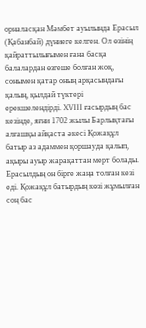орналасқан Мәмбет ауылында Ерасыл (Қабанбай) дүниеге келген. Ол өзінің қайраттылығымен ғана басқа балалардан өзгеше болған жоқ, сонымен қатар оның арқасындағы қалың, қылдай түктері ерекшелендірді. XVIII ғасырдың бас кезінде, яғни 1702 жылы Барлықтағы алғашқы айқаста әкесі Қожақұл батыр аз адаммен қоршауда қалып, ақыры ауыр жарақаттан мерт болады. Ерасылдың он бірге жаңа толған кезі еді. Қожақұл батырдың көзі жұмылған соң бас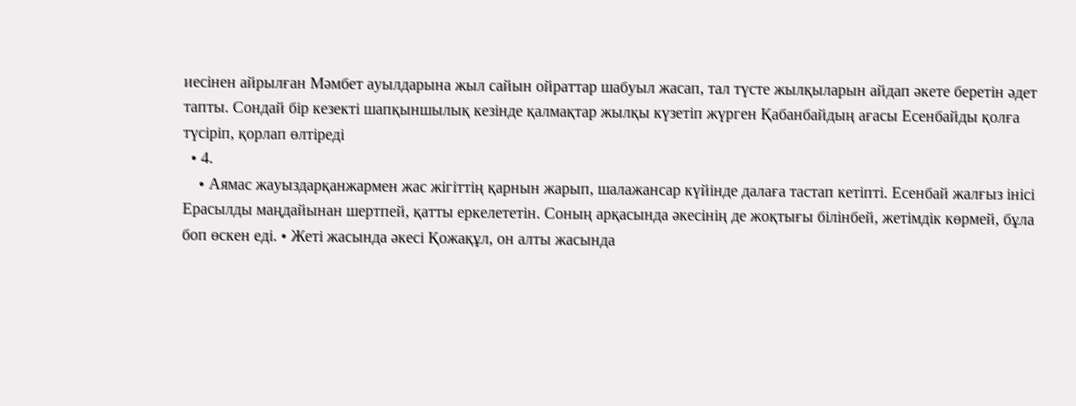иесінен айрылған Мәмбет ауылдарына жыл сайын ойраттар шабуыл жасап, тал түсте жылқыларын айдап әкете беретін әдет тапты. Сондай бір кезекті шапқыншылық кезінде қалмақтар жылқы күзетіп жүрген Қабанбайдың ағасы Есенбайды қолға түсіріп, қорлап өлтіреді
  • 4.
    • Аямас жауыздарқанжармен жас жігіттің қарнын жарып, шалажансар күйінде далаға тастап кетіпті. Есенбай жалғыз інісі Ерасылды маңдайынан шертпей, қатты еркелететін. Соның арқасында әкесінің де жоқтығы білінбей, жетімдік көрмей, бұла боп өскен еді. • Жеті жасында әкесі Қожақұл, он алты жасында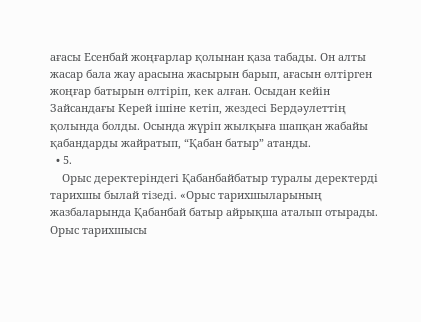ағасы Есенбай жоңғарлар қолынан қаза табады. Он алты жасар бала жау арасына жасырын барып, ағасын өлтірген жоңғар батырын өлтіріп, кек алған. Осыдан кейін Зайсандағы Керей ішіне кетіп, жездесі Бердәулеттің қолында болды. Осында жүріп жылқыға шапқан жабайы қабандарды жайратып, “Қабан батыр” атанды.
  • 5.
    Орыс деректеріндегі Қабанбайбатыр туралы деректерді тарихшы былай тізеді. «Орыс тарихшыларының жазбаларында Қабанбай батыр айрықша аталып отырады. Орыс тарихшысы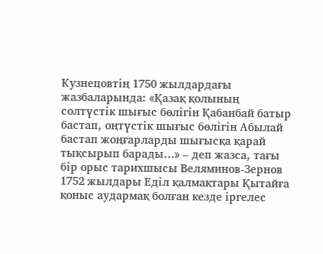Кузнецовтің 1750 жылдардағы жазбаларында: «Қазақ қолының солтүстік шығыс бөлігін Қабанбай батыр бастап, оңтүстік шығыс бөлігін Абылай бастап жоңғарларды шығысқа қарай тықсырып барады…» – деп жазса, тағы бір орыс тарихшысы Веляминов-Зернов 1752 жылдары Еділ қалмақтары Қытайға қоныс аудармақ болған кезде іргелес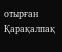отырған Қарақалпақ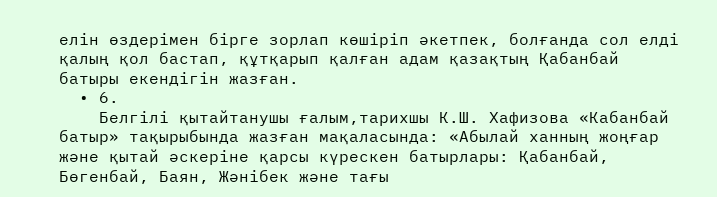елін өздерімен бірге зорлап көшіріп әкетпек, болғанда сол елді қалың қол бастап, құтқарып қалған адам қазақтың Қабанбай батыры екендігін жазған.
  • 6.
    Белгілі қытайтанушы ғалым,тарихшы К.Ш. Хафизова «Кабанбай батыр» тақырыбында жазған мақаласында: «Абылай ханның жоңғар және қытай әскеріне қарсы күрескен батырлары: Қабанбай, Бөгенбай, Баян, Жәнібек және тағы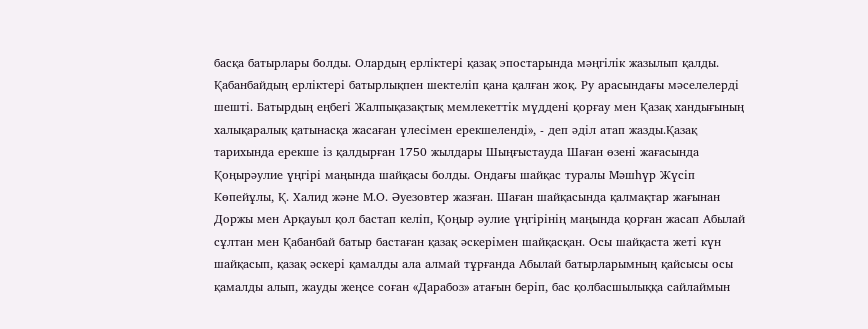басқа батырлары болды. Олардың ерліктері қазақ эпостарында мәңгілік жазылып қалды. Қабанбайдың ерліктері батырлықпен шектеліп қана қалған жоқ. Ру арасындағы мәселелерді шешті. Батырдың еңбегі Жалпықазақтық мемлекеттік мүддені қорғау мен Қазақ хандығының халықаралық қатынасқа жасаған үлесімен ерекшеленді», - деп әділ атап жазды.Қазақ тарихында ерекше із қалдырған 1750 жылдары Шыңғыстауда Шаған өзені жағасында Қоңырәулие үңгірі маңында шайқасы болды. Ондағы шайқас туралы Мәшһүр Жүсіп Көпейұлы, Қ. Халид және М.О. Әуезовтер жазған. Шаған шайқасында қалмақтар жағынан Доржы мен Арқауыл қол бастап келіп, Қоңыр әулие үңгірінің маңында қорған жасап Абылай сұлтан мен Қабанбай батыр бастаған қазақ әскерімен шайқасқан. Осы шайқаста жеті күн шайқасып, қазақ әскері қамалды ала алмай тұрғанда Абылай батырларымның қайсысы осы қамалды алып, жауды жеңсе соған «Дарабоз» атағын беріп, бас қолбасшылыққа сайлаймын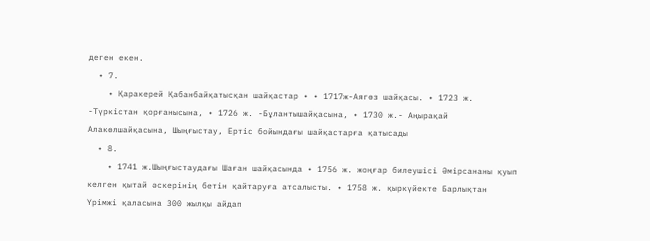деген екен.
  • 7.
    • Қаракерей Қабанбайқатысқан шайқастар • • 1717ж-Аягөз шайқасы. • 1723 ж. -Түркістан қорғанысына, • 1726 ж. -Бұлантышайқасына, • 1730 ж.- Аңырақай Алакөлшайқасына, Шыңғыстау, Ертіс бойындағы шайқастарға қатысады
  • 8.
    • 1741 ж.Шыңғыстаудағы Шаған шайқасында • 1756 ж. жоңғар билеушісі Әмірсананы қуып келген қытай әскерінің бетін қайтаруға атсалысты. • 1758 ж. қыркүйекте Барлықтан Үрімжі қаласына 300 жылқы айдап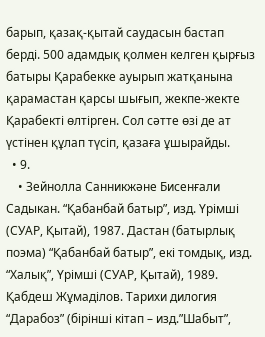барып, қазақ-қытай саудасын бастап берді. 500 адамдық қолмен келген қырғыз батыры Қарабекке ауырып жатқанына қарамастан қарсы шығып, жекпе-жекте Қарабекті өлтірген. Сол сәтте өзі де ат үстінен құлап түсіп, қазаға ұшырайды.
  • 9.
    • Зейнолла Санникжәне Бисенғали Садыкан. “Қабанбай батыр”, изд. Үрімші (СУАР, Қытай), 1987. Дастан (батырлық поэма) “Қабанбай батыр”, екі томдық, изд. “Халық”, Үрімші (СУАР, Қытай), 1989. Қабдеш Жұмаділов. Тарихи дилогия “Дарабоз” (бірінші кітап – изд.”Шабыт”,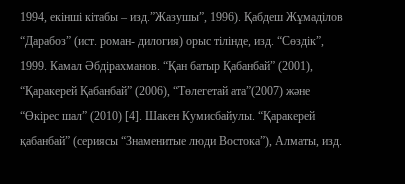1994, екінші кітабы – изд.”Жазушы”, 1996). Қабдеш Жұмаділов “Дарабоз” (ист. роман- дилогия) орыс тілінде, изд. “Сөздік”, 1999. Камал Әбдірахманов. “Қан батыр Қабанбай” (2001), “Қаракерей Қабанбай” (2006), “Төлегетай ата”(2007) және “Өкірес шал” (2010) [4]. Шакен Кумисбайулы. “Қаракерей қабанбай” (сериясы “Знаменитые люди Востока”), Алматы, изд.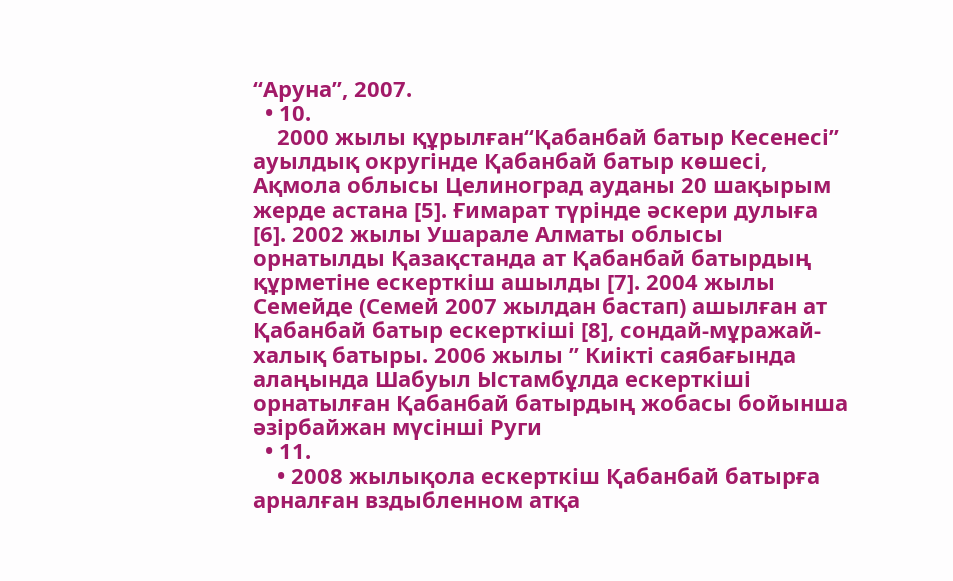“Аруна”, 2007.
  • 10.
    2000 жылы құрылған“Қабанбай батыр Кесенесі” ауылдық округінде Қабанбай батыр көшесі, Ақмола облысы Целиноград ауданы 20 шақырым жерде астана [5]. Ғимарат түрінде әскери дулыға [6]. 2002 жылы Ушарале Алматы облысы орнатылды Қазақстанда ат Қабанбай батырдың құрметіне ескерткіш ашылды [7]. 2004 жылы Семейде (Семей 2007 жылдан бастап) ашылған ат Қабанбай батыр ескерткіші [8], сондай-мұражай- халық батыры. 2006 жылы ” Киікті саябағында алаңында Шабуыл Ыстамбұлда ескерткіші орнатылған Қабанбай батырдың жобасы бойынша әзірбайжан мүсінші Руги
  • 11.
    • 2008 жылықола ескерткіш Қабанбай батырға арналған вздыбленном атқа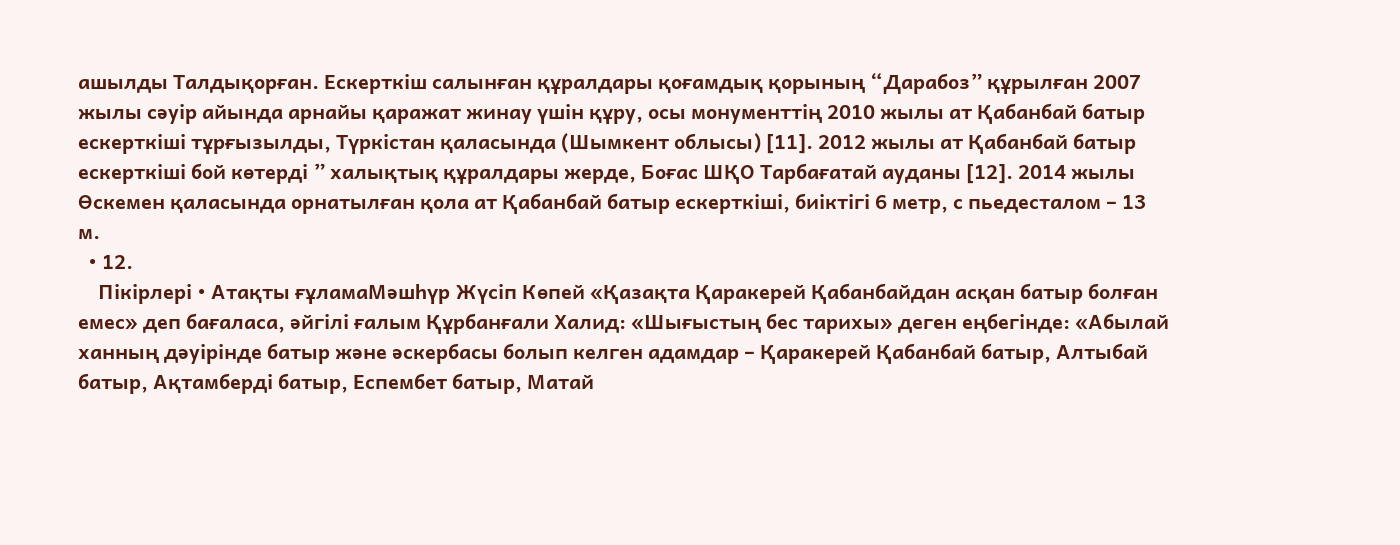ашылды Талдықорған. Ескерткіш салынған құралдары қоғамдық қорының “Дарабоз” құрылған 2007 жылы сәуір айында арнайы қаражат жинау үшін құру, осы монументтің 2010 жылы ат Қабанбай батыр ескерткіші тұрғызылды, Түркістан қаласында (Шымкент облысы) [11]. 2012 жылы ат Қабанбай батыр ескерткіші бой көтерді ” халықтық құралдары жерде, Боғас ШҚО Тарбағатай ауданы [12]. 2014 жылы Өскемен қаласында орнатылған қола ат Қабанбай батыр ескерткіші, биіктігі 6 метр, с пьедесталом – 13 м.
  • 12.
    Пікірлері • Атақты ғұламаМәшһүр Жүсіп Көпей «Қазақта Қаракерей Қабанбайдан асқан батыр болған емес» деп бағаласа, әйгілі ғалым Құрбанғали Халид: «Шығыстың бес тарихы» деген еңбегінде: «Абылай ханның дәуірінде батыр және әскербасы болып келген адамдар – Қаракерей Қабанбай батыр, Алтыбай батыр, Ақтамберді батыр, Еспембет батыр, Матай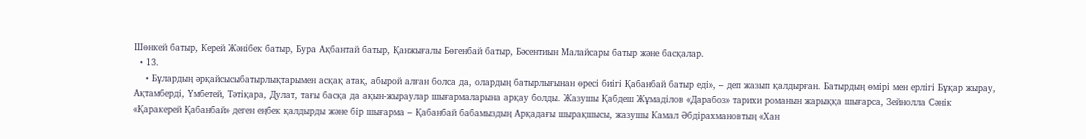Шөнкей батыр, Керей Жәнібек батыр, Бура Ақбантай батыр, Қанжығалы Бөгенбай батыр, Бәсентиын Малайсары батыр және басқалар.
  • 13.
    • Бұлардың әрқайсысыбатырлықтарымен асқақ атақ, абырой алған болса да, олардың батырлығынан өресі биігі Қабанбай батыр еді», – деп жазып қалдырған. Батырдың өмірі мен ерлігі Бұқар жырау, Ақтамберді, Үмбетей, Тәтіқара, Дулат, тағы басқа да ақын-жыраулар шығармаларына арқау болды. Жазушы Қабдеш Жұмаділов «Дарабоз» тарихи романын жарыққа шығарса, Зейнолла Сәнік «Қаракерей Қабанбай» деген еңбек қалдырды және бір шығарма – Қабанбай бабамыздың Арқадағы шырақшысы, жазушы Камал Әбдірахмановтың «Хан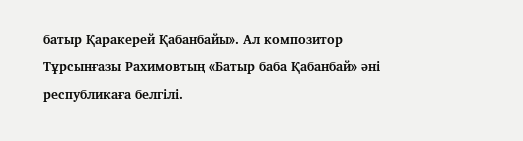батыр Қаракерей Қабанбайы». Ал композитор Тұрсынғазы Рахимовтың «Батыр баба Қабанбай» әні республикаға белгілі.